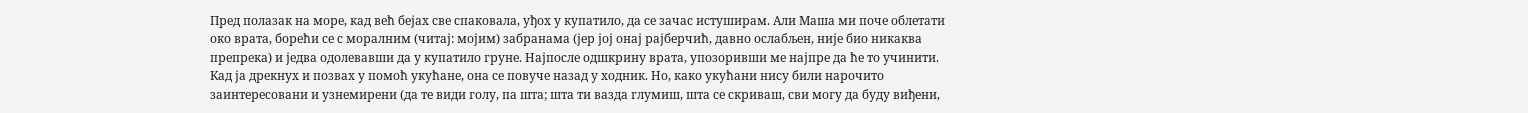Пред полазак на море, кад већ бејах све спаковала, уђох у купатило, да се зачас истуширам. Али Маша ми поче облетати око врата, борећи се с моралним (читај: мојим) забранама (јер јој онај рајберчић, давно ослабљен, није био никаква препрека) и једва одолевавши да у купатило груне. Најпосле одшкрину врата, упозоривши ме најпре да ће то учинити. Кад ја дрекнух и позвах у помоћ укућане, она се повуче назад у ходник. Но, како укућани нису били нарочито заинтересовани и узнемирени (да те види голу, па шта; шта ти вазда глумиш, шта се скриваш, сви могу да буду виђени,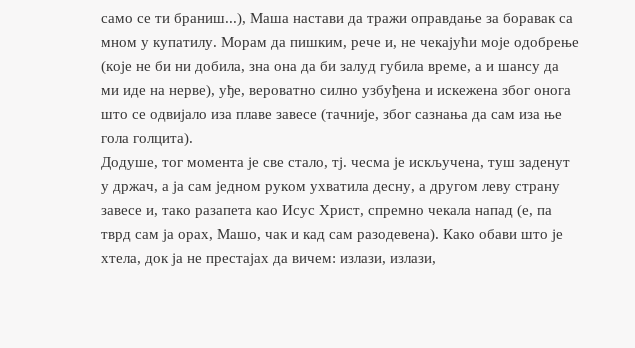само се ти браниш...), Маша настави да тражи оправдање за боравак са мном у купатилу. Морам да пишким, рече и, не чекајући моје одобрење (које не би ни добила, зна она да би залуд губила време, а и шансу да ми иде на нерве), уђе, вероватно силно узбуђена и искежена због онога што се одвијало иза плаве завесе (тачније, због сазнања да сам иза ње гола голцита).
Додуше, тог момента је све стало, тј. чесма је искључена, туш заденут у држач, а ја сам једном руком ухватила десну, а другом леву страну завесе и, тако разапета као Исус Христ, спремно чекала напад (е, па тврд сам ја орах, Машо, чак и кад сам разодевена). Како обави што је хтела, док ја не престајах да вичем: излази, излази,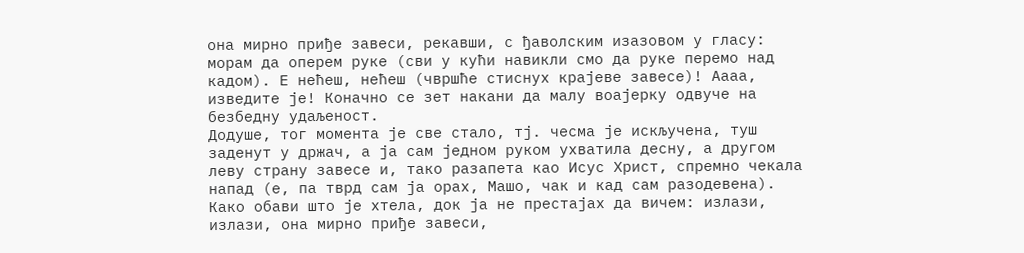она мирно приђе завеси, рекавши, с ђаволским изазовом у гласу: морам да оперем руке (сви у кући навикли смо да руке перемо над кадом). Е нећеш, нећеш (чвршће стиснух крајеве завесе)! Аааа, изведите је! Коначно се зет накани да малу воајерку одвуче на безбедну удаљеност.
Додуше, тог момента је све стало, тј. чесма је искључена, туш заденут у држач, а ја сам једном руком ухватила десну, а другом леву страну завесе и, тако разапета као Исус Христ, спремно чекала напад (е, па тврд сам ја орах, Машо, чак и кад сам разодевена). Како обави што је хтела, док ја не престајах да вичем: излази, излази, она мирно приђе завеси,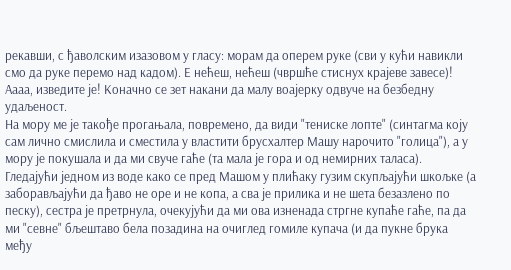рекавши, с ђаволским изазовом у гласу: морам да оперем руке (сви у кући навикли смо да руке перемо над кадом). Е нећеш, нећеш (чвршће стиснух крајеве завесе)! Аааа, изведите је! Коначно се зет накани да малу воајерку одвуче на безбедну удаљеност.
На мору ме је такође прогањала, повремено, да види "тениске лопте" (синтагма коју сам лично смислила и сместила у властити брусхалтер Машу нарочито "голица"), а у мору је покушала и да ми свуче гаће (та мала је гора и од немирних таласа). Гледајући једном из воде како се пред Машом у плићаку гузим скупљајући шкољке (а заборављајући да ђаво не оре и не копа, а сва је прилика и не шета безазлено по песку), сестра је претрнула, очекујући да ми ова изненада стргне купаће гаће, па да ми "севне" бљештаво бела позадина на очиглед гомиле купача (и да пукне брука међу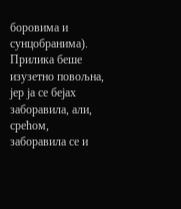боровима и сунцобранима).
Прилика беше изузетно повољна, јер ја се бејах заборавила, али, срећом, заборавила се и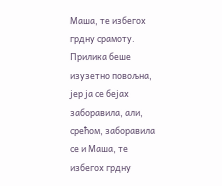Маша, те избегох грдну срамоту.
Прилика беше изузетно повољна, јер ја се бејах заборавила, али, срећом, заборавила се и Маша, те избегох грдну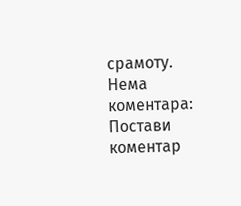срамоту.
Нема коментара:
Постави коментар